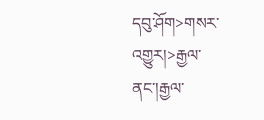དབུ་ཤོག>གསར་འགྱུར།>རྒྱལ་ནང་།རྒྱལ་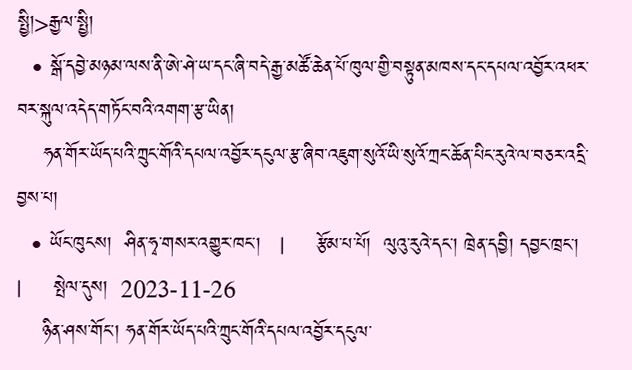སྤྱི།>རྒྱལ་སྤྱི།
  • སྒོ་དབྱེ་མཉམ་ལས་ནི་ཨེ་ཤེ་ཡ་དང་ཞི་བདེ་རྒྱ་མཚོ་ཆེན་པོ་ཁུལ་གྱི་བསྟུན་མཁས་དང་དཔལ་འབྱོར་འཕར་བར་སྐུལ་འདེད་གཏོང་བའི་འགག་རྩ་ཡིན།
    ཧན་གོར་ཡོད་པའི་ཀྲུང་གོའི་དཔལ་འབྱོར་དངུལ་རྩ་ཞིབ་འཇུག་སུའོ་ཡི་སུའོ་ཀྲང་ཆོན་པིང་རུའེ་ལ་བཅར་འདྲི་བྱས་པ།
  • ཡོང་ཁུངས།  ཤིན་ཧྭ་གསར་འགྱུར་ཁང་།   |     རྩོམ་པ་པོ།  ལུའུ་རུའེ་དང་། ཁྲེན་དབྱི། དབྱང་ཁྲང་།   |     སྤེལ་དུས།  2023-11-26
    ཉིན་ཤས་གོང་། ཧན་གོར་ཡོད་པའི་ཀྲུང་གོའི་དཔལ་འབྱོར་དངུལ་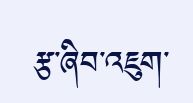རྩ་ཞིབ་འཇུག་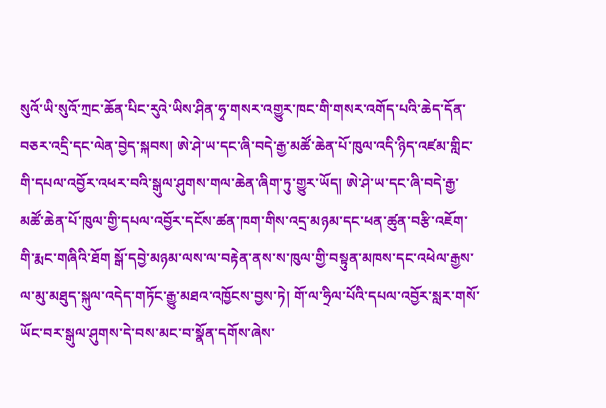སུའོ་ཡི་སུའོ་ཀྲང་ཆོན་པིང་རུའེ་ཡིས་ཤིན་ཧྭ་གསར་འགྱུར་ཁང་གི་གསར་འགོད་པའི་ཆེད་དོན་བཅར་འདྲི་དང་ལེན་བྱེད་སྐབས། ཨེ་ཤེ་ཡ་དང་ཞི་བདེ་རྒྱ་མཚོ་ཆེན་པོ་ཁུལ་འདི་ཉིད་འཛམ་གླིང་གི་དཔལ་འབྱོར་འཕར་བའི་སྒུལ་ཤུགས་གལ་ཆེན་ཞིག་ཏུ་གྱུར་ཡོད། ཨེ་ཤེ་ཡ་དང་ཞི་བདེ་རྒྱ་མཚོ་ཆེན་པོ་ཁུལ་གྱི་དཔལ་འབྱོར་དངོས་ཚན་ཁག་གིས་འདྲ་མཉམ་དང་ཕན་ཚུན་བརྩི་འཇོག་གི་རྨང་གཞིའི་ཐོག སྒོ་དབྱེ་མཉམ་ལས་ལ་བརྟེན་ནས་ས་ཁུལ་གྱི་བསྟུན་མཁས་དང་འཕེལ་རྒྱས་ལ་མུ་མཐུད་སྐུལ་འདེད་གཏོང་རྒྱུ་མཐའ་འཁྱོངས་བྱས་ཏེ། གོ་ལ་ཧྲིལ་པོའི་དཔལ་འབྱོར་སླར་གསོ་ཡོང་བར་སྒུལ་ཤུགས་དེ་བས་མང་བ་སྣོན་དགོས་ཞེས་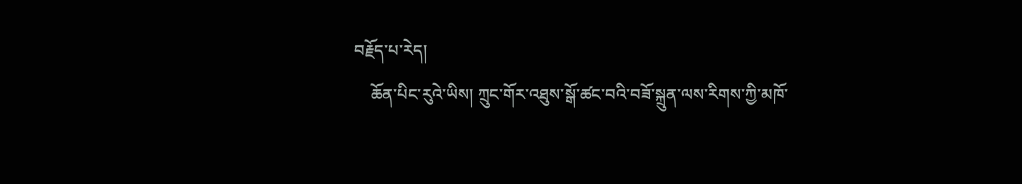བརྗོད་པ་རེད།
    ཆོན་པིང་རུའེ་ཡིས། ཀྲུང་གོར་འཐུས་སྒོ་ཚང་བའི་བཟོ་སྐྲུན་ལས་རིགས་ཀྱི་མཁོ་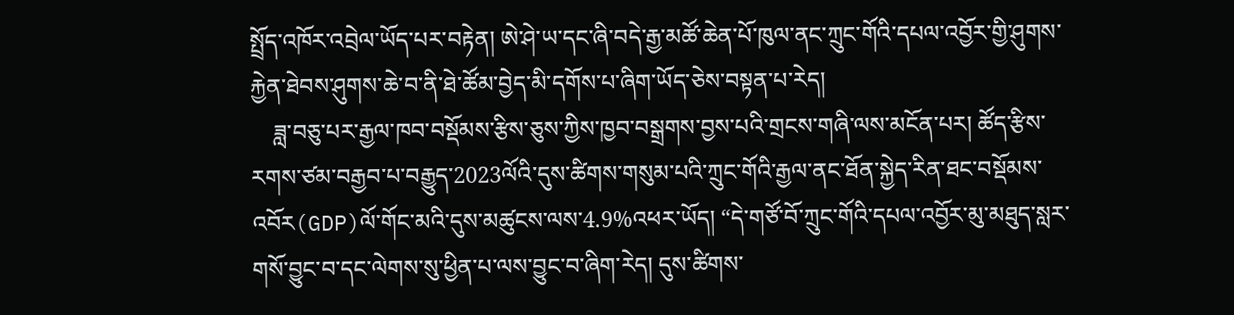སྤྲོད་འཁོར་འབྲེལ་ཡོད་པར་བརྟེན། ཨེ་ཤེ་ཡ་དང་ཞི་བདེ་རྒྱ་མཚོ་ཆེན་པོ་ཁུལ་ནང་ཀྲུང་གོའི་དཔལ་འབྱོར་གྱི་ཤུགས་རྐྱེན་ཐེབས་ཤུགས་ཆེ་བ་ནི་ཐེ་ཚོམ་བྱེད་མི་དགོས་པ་ཞིག་ཡོད་ཅེས་བསྟན་པ་རེད།
    ཟླ་བཅུ་པར་རྒྱལ་ཁབ་བསྡོམས་རྩིས་ཅུས་ཀྱིས་ཁྱབ་བསྒྲགས་བྱས་པའི་གྲངས་གཞི་ལས་མངོན་པར། ཚོད་རྩིས་རགས་ཙམ་བརྒྱབ་པ་བརྒྱུད་2023ལོའི་དུས་ཚིགས་གསུམ་པའི་ཀྲུང་གོའི་རྒྱལ་ནང་ཐོན་སྐྱེད་རིན་ཐང་བསྡོམས་འབོར(GDP)ལོ་གོང་མའི་དུས་མཚུངས་ལས་4.9%འཕར་ཡོད། “དེ་གཙོ་བོ་ཀྲུང་གོའི་དཔལ་འབྱོར་མུ་མཐུད་སླར་གསོ་བྱུང་བ་དང་ལེགས་སུ་ཕྱིན་པ་ལས་བྱུང་བ་ཞིག་རེད། དུས་ཚིགས་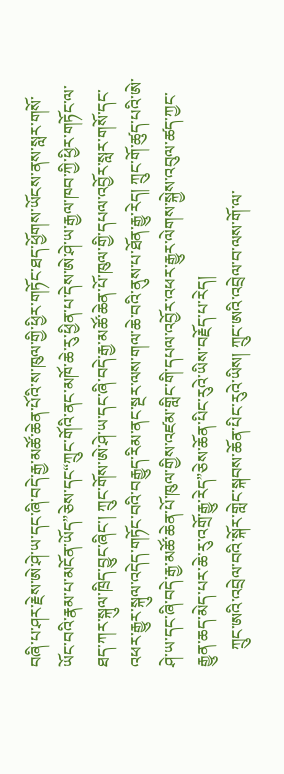བཞི་པ་ཤར་རྗེས་ཨེ་ཤེ་ཡ་དང་ཞི་བདེ་རྒྱ་མཚོ་ཆེན་པོའི་ས་ཁུལ་གྱི་ཕྱིར་གཏོང་ཐད་ཕྱོགས་ཡོངས་ནས་སླར་གསོ་ཡོང་བའི་རྣམ་པ་མངོན་ཡོད”ཅེས་དང“ཀྲུང་གོའི་ནང་མཁོ་ཆེ་རུ་ཕྱིན་པ་དེས་ཨེ་ཤེ་ཡ་རྒྱལ་ཁབ་ཀྱི་ཕྱིར་གཏོང་ལ་ཐད་ཀར་སྐུལ་ཁྲིད་བྱུང་ཞིང་། ཀྲུང་གོས་ཨེ་ཤེ་ཡ་དང་ཞི་བདེ་རྒྱ་མཚོ་ཆེན་པོ་ཁུལ་གྱི་དཔལ་འབྱོར་སླར་གསོ་དང་འཕར་རྒྱུར་སྐུལ་འདེད་གཏོང་བའི་བརྒྱུད་རིམ་ནང་སྔར་ལས་གལ་ཆེ་བའི་ནུས་པ་ཐོན་རྒྱུ་རེད། ཀྲུང་གོ་ཚུད་པའི་ཨེ་ཤེ་ཡ་དང་ཞི་བདེ་རྒྱ་མཚོ་ཆེན་པོ་ཁུལ་གྱིས་འཛམ་གླིང་གི་དཔལ་འབྱོར་འཕར་རྒྱུར་ལེགས་སྐྱེས་འབུལ་ཚད་ཀྱང་རྒྱུན་ཆད་མེད་པར་ཆེ་རུ་འགྲོ་རྒྱུ་རེད”ཅེས་ཆོན་པིང་རུའེ་ཡིས་བརྗོད་པ་རེད།
    ཀྲུང་ཨའི་འབྲེལ་བའི་སྐོར་གླེང་སྐབས་ཆོན་པིང་རུའེ་ཡིས། ཀྲུང་ཨའི་འབྲེལ་བ་ལས་གོ་ལ་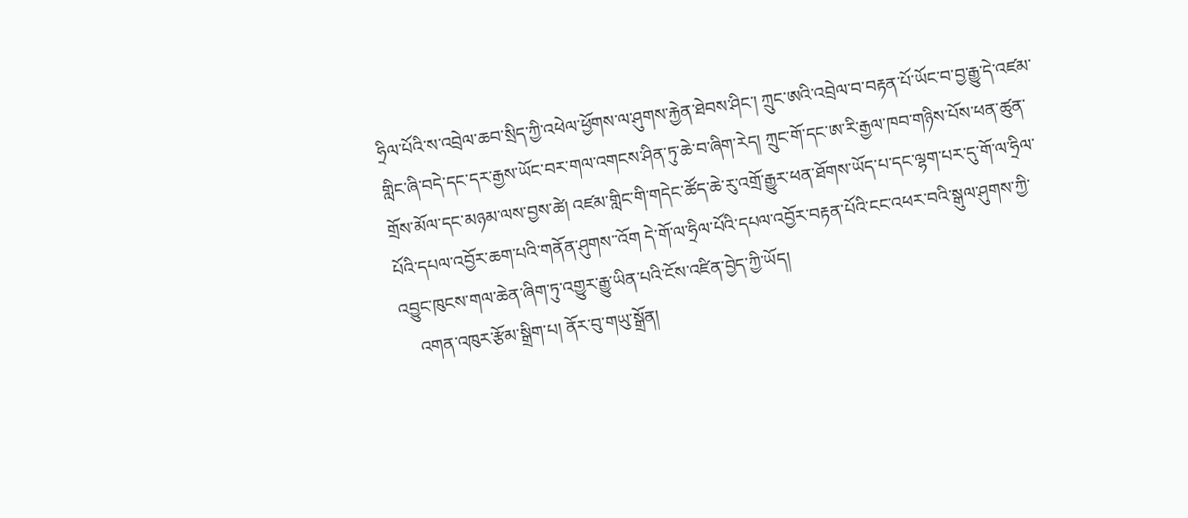ཧྲིལ་པོའི་ས་འབྲེལ་ཆབ་སྲིད་ཀྱི་འཕེལ་ཕྱོགས་ལ་ཤུགས་རྐྱེན་ཐེབས་ཤིང་། ཀྲུང་ཨའི་འབྲེལ་བ་བརྟན་པོ་ཡོང་བ་བྱ་རྒྱུ་དེ་འཛམ་གླིང་ཞི་བདེ་དང་དར་རྒྱས་ཡོང་བར་གལ་འགངས་ཤིན་ཏུ་ཆེ་བ་ཞིག་རེད། ཀྲུང་གོ་དང་ཨ་རི་རྒྱལ་ཁབ་གཉིས་པོས་ཕན་ཚུན་གྲོས་མོལ་དང་མཉམ་ལས་བྱས་ཚེ། འཛམ་གླིང་གི་གདེང་ཚོད་ཆེ་རུ་འགྲོ་རྒྱུར་ཕན་ཐོགས་ཡོད་པ་དང་ལྷག་པར་དུ་གོ་ལ་ཧྲིལ་པོའི་དཔལ་འབྱོར་ཆག་པའི་གནོན་ཤུགས་་འོག དེ་གོ་ལ་ཧྲིལ་པོའི་དཔལ་འབྱོར་བརྟན་པོའི་ངང་འཕར་བའི་སྒུལ་ཤུགས་ཀྱི་འབྱུང་ཁུངས་གལ་ཆེན་ཞིག་ཏུ་འགྱུར་རྒྱུ་ཡིན་པའི་ངོས་འཛིན་བྱེད་ཀྱི་ཡོད།
    འགན་འཁུར་རྩོམ་སྒྲིག་པ། ནོར་བུ་གཡུ་སྒྲོན།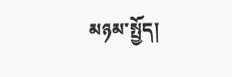མཉམ་སྤྱོད།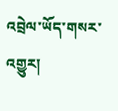འབྲེལ་ཡོད་གསར་འགྱུར།